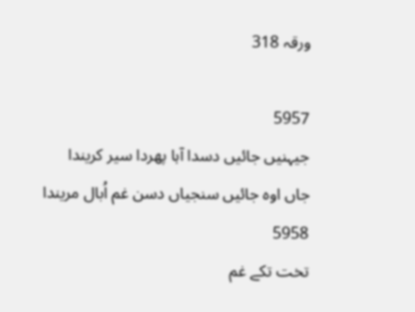ورقہ 318

5957
جیہنیں جائیں دسدا آہا پھردا سیر کریندا
جاں اوہ جائیں سنجیاں دسن غم اُبال مریندا
5958
تخت تکے غم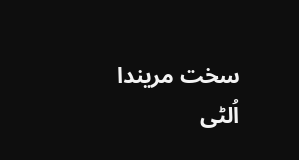سخت مریندا اُلٹی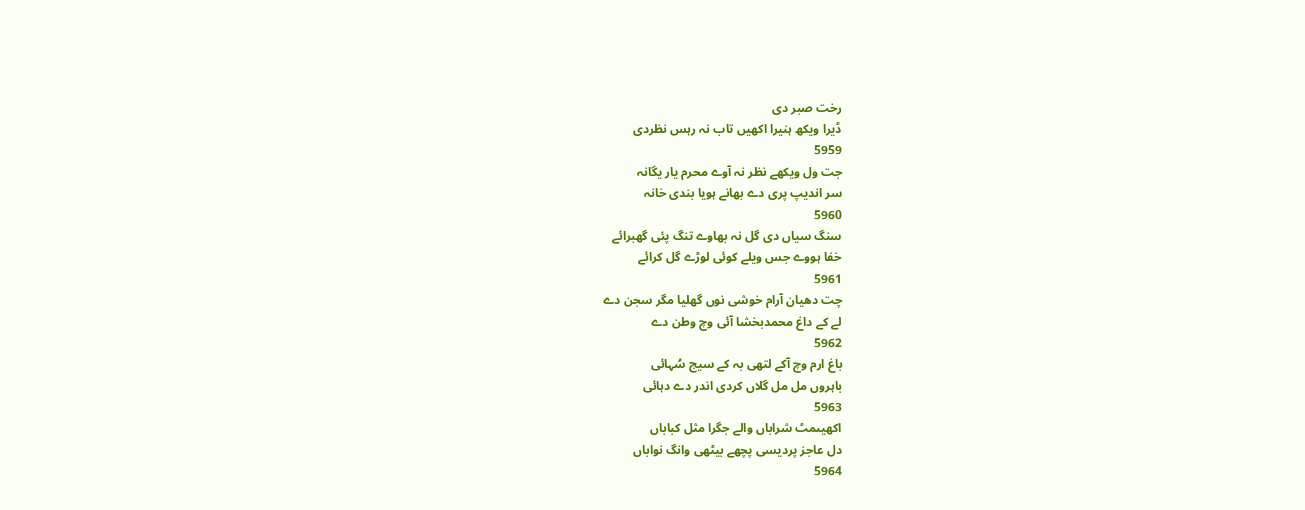رخت صبر دی
ڈیرا ویکھ ہنیرا اکھیں تاب نہ رہس نظردی
5959
جت ول ویکھے نظر نہ آوے محرم یار یگانہ
سر اندیپ پری دے بھانے ہویا بندی خانہ
5960
سنگ سیاں دی گل نہ بھاوے تنگ پئی گھبرائے
خفا ہووے جس ویلے کوئی لوڑے گل کرائے
5961
چت دھیان آرام خوشی نوں گھلیا مگر سجن دے
لے کے داغ محمدبخشا آئی وچ وطن دے
5962
باغ ارم وچ آکے لتھی بہ کے سیج سُہائی
باہروں مل مل گلاں کردی اندر دے دہائی
5963
اکھیںمٹ شراباں والے جگرا مثل کباباں
دل عاجز پردیسی پچھے بیٹھی وانگ نواباں
5964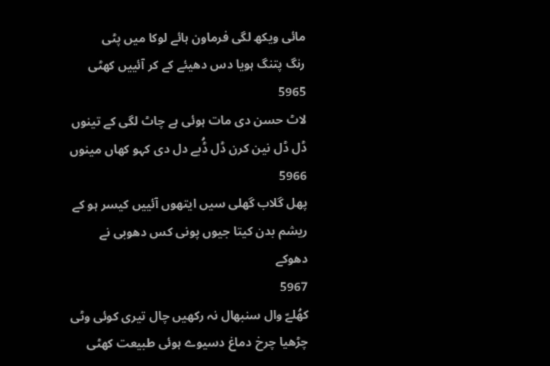مائی ویکھ لگی فرماون ہائے لوکا میں پٹی
رنگ پتنگ ہویا دس دھیئے کے کر آئییں کھٹی
5965
لاٹ حسن دی مات ہوئی ہے چاٹ لگی کے تینوں
ڈل ڈل نین کرن ڈل ڈُبے دل دی کہو کھاں مینوں
5966
پھل گلاب گھلی سیں ایتھوں آئییں کیسر ہو کے
ریشم بدن کیتا جیوں پونی کس دھوبی نے دھوکے
5967
کھُلےّ وال سنبھال نہ رکھیں چال تیری کوئی وٹی
چڑھیا چرخ دماغ دسیوے ہوئی طبیعت کھٹی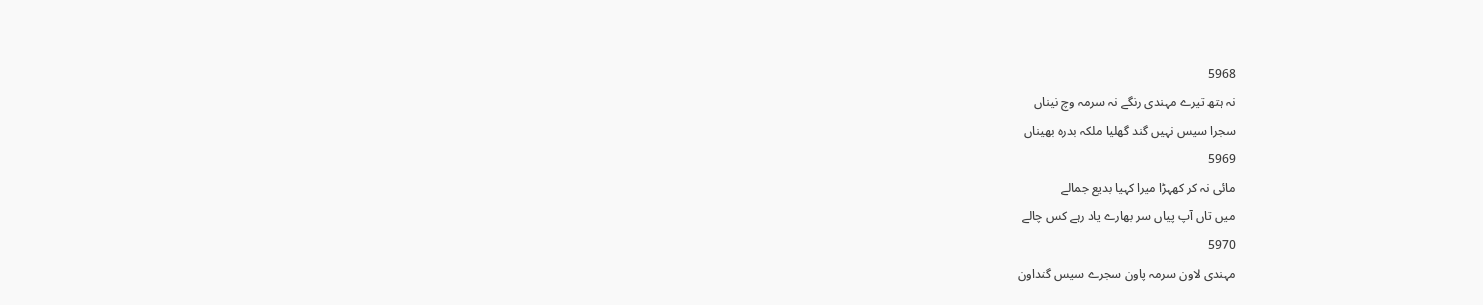5968
نہ ہتھ تیرے مہندی رنگے نہ سرمہ وچ نیناں
سجرا سیس نہیں گند گھلیا ملکہ بدرہ بھیناں
5969
مائی نہ کر کھہڑا میرا کہیا بدیع جمالے
میں تاں آپ پیاں سر بھارے یاد رہے کس چالے
5970
مہندی لاون سرمہ پاون سجرے سیس گنداون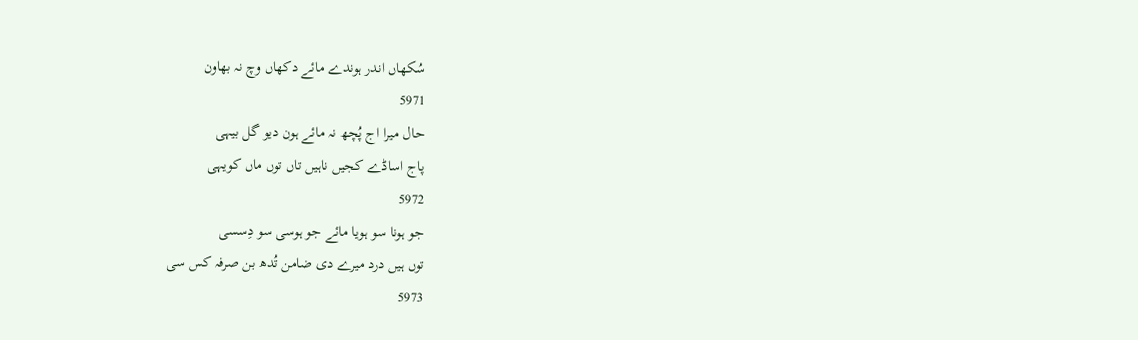سُکھاں اندر ہوندے مائے دکھاں وچ نہ بھاون
5971
حال میرا اج پُچھ نہ مائے ہون دیو گل بیہی
پاج اساڈے کجیں ناہیں تاں توں ماں کویہی
5972
جو ہونا سو ہویا مائے جو ہوسی سو دِسسی
توں ہیں درد میرے دی ضامن تُدھ بن صرفہ کس سی
5973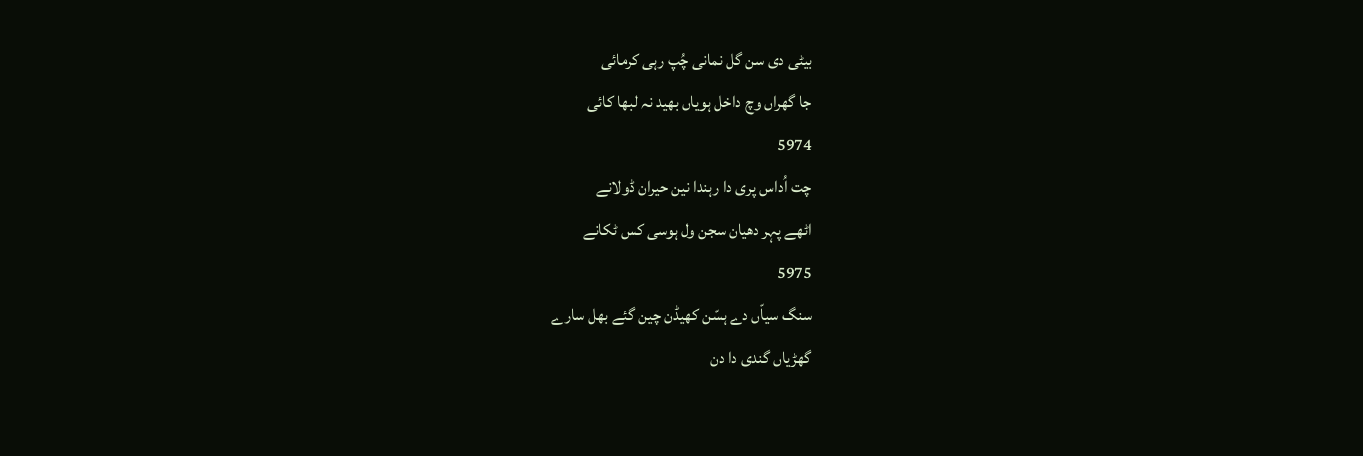بیٹی دی سن گل نمانی چُپ رہی کرمائی
جا گھراں وچ داخل ہویاں بھید نہ لبھا کائی
5974
چت اُداس پری دا رہندا نین حیران ڈولانے
اٹھے پہر دھیان سجن ول ہوسی کس ٹکانے
5975
سنگ سیاّں دے ہسّن کھیڈن چین گئے بھل سارے
گھڑیاں گندی دا دن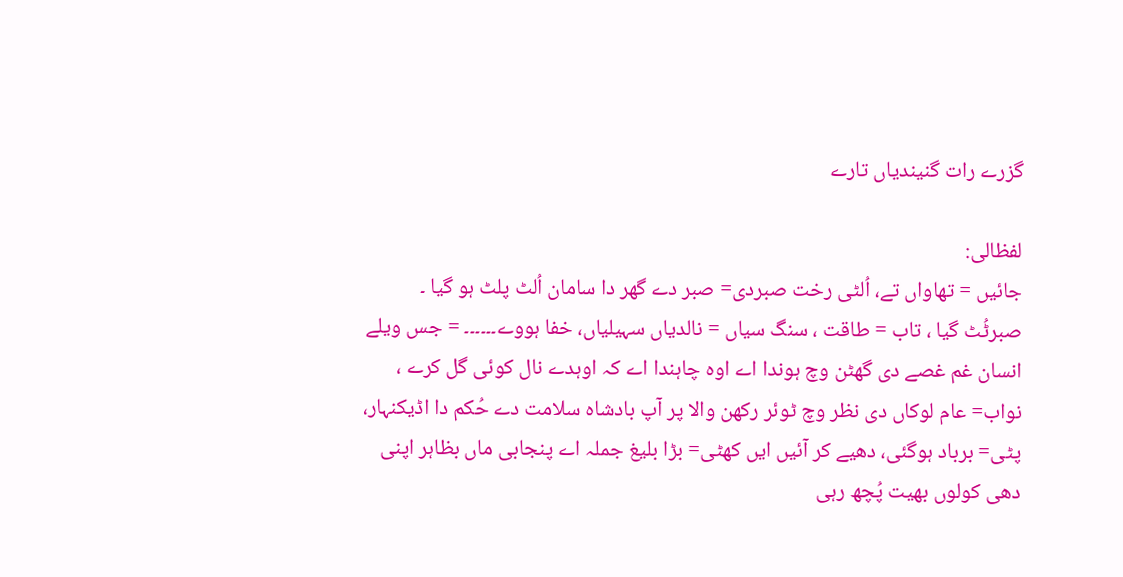گزرے رات گنیندیاں تارے

لفظالی:
جائیں = تھاواں تے، اُلٹی رخت صبردی= صبر دے گھر دا سامان اُلٹ پلٹ ہو گیا ۔ صبرٹُٹ گیا ، تاب = طاقت ، سنگ سیاں = نالدیاں سہیلیاں، خفا ہووے۔۔۔۔۔۔ = جس ویلے انسان غم غصے دی گھٹن وچ ہوندا اے اوہ چاہندا اے کہ اوہدے نال کوئی گل کرے ، نواب= عام لوکاں دی نظر وچ ٹوئر رکھن والا پر آپ بادشاہ سلامت دے حُکم دا اڈیکنہار، پٹی= برباد ہوگئی، دھیے کر آئیں ایں کھٹی= بڑا بلیغ جملہ اے پنجابی ماں بظاہر اپنی دھی کولوں بھیت پُچھ رہی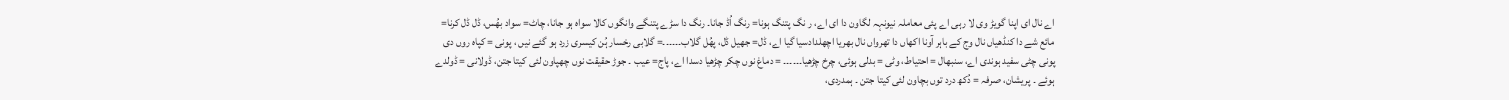اے نال ای اپنا گویڑ وی لا رہی اے پئی معاملہ نیونہہ لگاون دا ای اے، ر نگ پتنگ ہونا= رنگ اُڈ جانا۔ رنگ دا سڑے پتنگے وانگوں کالا سواہ ہو جانا، چاٹ= سواد بھُس، ڈل ڈل کرنا= مائع شے دا کنڈھیاں نال وج کے باہر آونا اکھاں دا تھرواں نال بھریا اچھلدادسیا گیا اے، ڈل= جھیل ڈل، پھُل گلاب۔۔۔۔۔۔= گلابی رخسار ہُن کیسری زرد ہو گئے نیں ، پونی = کپاہ روں دی پونی چٹی سفید ہوندی اے، سنبھال = احتیاط، وٹی = بدلی ہوئی، چرخ چڑھیا۔۔۔۔۔۔ = دماغ نوں چکر چڑھیا دسدا اے، پاج= عیب ۔ جوڑ حقیقت نوں چھپاون لئی کیتا جتن، ڈولانی = ڈولدے ہوئے ۔ پریشان، صرفہ = دُکھ درد توں بچاون لئی کیتا جتن ۔ ہمدردی،